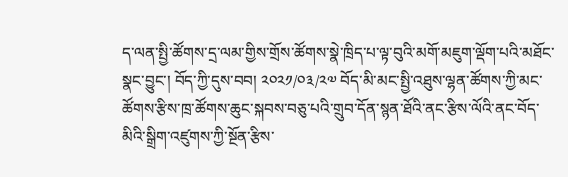ད་ལན་སྤྱི་ཚོགས་དྲ་ལམ་གྱིས་གྲོས་ཚོགས་སྣེ་ཁྲིད་པ་ལྟ་བུའི་མགོ་མཇུག་ལྡོག་པའི་མཐོང་སྣང་བྱུང་། བོད་ཀྱི་དུས་བབ། ༢༠༢༡/༠༣/༢༧ བོད་མི་མང་སྤྱི་འཐུས་ལྷན་ཚོགས་ཀྱི་མང་ཚོགས་རྩིས་ཁྲ་ཚོགས་ཆུང་སྐབས་བཅུ་པའི་གྲུབ་དོན་སྙན་ཐོའི་ནང་རྩིས་ལོའི་ནང་བོད་མིའི་སྒྲིག་འཛུགས་ཀྱི་སྔོན་རྩིས་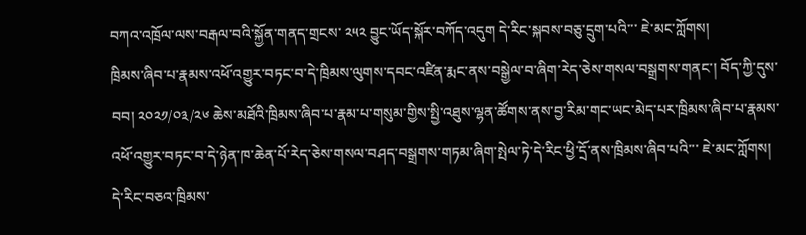བཀའ་འཁྲོལ་ལས་བརྒལ་བའི་སྐྱོན་གནད་གྲངས་ ༢༥༢ བྱུང་ཡོད་སྐོར་བཀོད་འདུག དེ་རིང་སྐབས་བཅུ་དྲུག་པའི་་་ ཇེ་མང་ཀློགས།
ཁྲིམས་ཞིབ་པ་རྣམས་འཕོ་འགྱུར་བཏང་བ་དེ་ཁྲིམས་ལུགས་དབང་འཛིན་རྨང་ནས་བསྒྱེལ་བ་ཞིག་རེད་ཅེས་གསལ་བསྒྲགས་གནང་། བོད་ཀྱི་དུས་བབ། ༢༠༢༡/༠༣/༢༦ ཆེས་མཐོའི་ཁྲིམས་ཞིབ་པ་རྣམ་པ་གསུམ་གྱིས་སྤྱི་འཐུས་ལྷན་ཚོགས་ནས་བྱ་རིམ་གང་ཡང་མེད་པར་ཁྲིམས་ཞིབ་པ་རྣམས་འཕོ་འགྱུར་བཏང་བ་དེ་ཉེན་ཁ་ཆེན་པོ་རེད་ཅེས་གསལ་བཤད་བསྒྲགས་གཏམ་ཞིག་སྤེལ་ཏེ་དེ་རིང་ཕྱི་དྲོ་ནས་ཁྲིམས་ཞིབ་པའི་་་ ཇེ་མང་ཀློགས།
དེ་རིང་བཅའ་ཁྲིམས་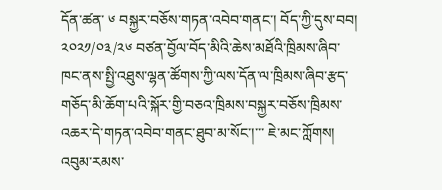དོན་ཚན་ ༦ བསྐྱར་བཅོས་གཏན་འབེབ་གནང་། བོད་ཀྱི་དུས་བབ། ༢༠༢༡/༠༣/༢༦ བཙན་བྱོལ་བོད་མིའི་ཆེས་མཐོའི་ཁྲིམས་ཞིབ་ཁང་ནས་སྤྱི་འཐུས་ལྷན་ཚོགས་ཀྱི་ལས་དོན་ལ་ཁྲིམས་ཞིབ་རྩད་གཅོད་མི་ཆོག་པའི་སྐོར་གྱི་བཅའ་ཁྲིམས་བསྐྱར་བཅོས་ཁྲིམས་འཆར་དེ་གཏན་འབེབ་གནང་ཐུབ་མ་སོང་།་་་ ཇེ་མང་ཀློགས།
འབུམ་རམས་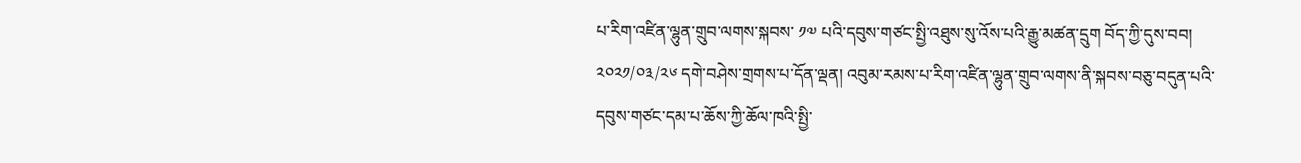པ་རིག་འཛིན་ལྷུན་གྲུབ་ལགས་སྐབས་ ༡༧ པའི་དབུས་གཙང་སྤྱི་འཐུས་སུ་འོས་པའི་རྒྱུ་མཚན་དྲུག བོད་ཀྱི་དུས་བབ། ༢༠༢༡/༠༣/༢༦ དགེ་བཤེས་གྲགས་པ་དོན་ལྡན། འབུམ་རམས་པ་རིག་འཛིན་ལྷུན་གྲུབ་ལགས་ནི་སྐབས་བཅུ་བདུན་པའི་དབུས་གཙང་དམ་པ་ཆོས་ཀྱི་ཆོལ་ཁའི་སྤྱི་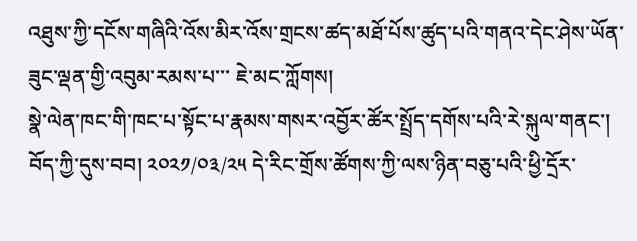འཐུས་ཀྱི་དངོས་གཞིའི་འོས་མིར་འོས་གྲངས་ཚད་མཐོ་པོས་ཚུད་པའི་གནའ་དེང་ཤེས་ཡོན་ཟུང་ལྡན་གྱི་འབུམ་རམས་པ་་་ ཇེ་མང་ཀློགས།
སྣེ་ལེན་ཁང་གི་ཁང་པ་སྟོང་པ་རྣམས་གསར་འབྱོར་ཚོར་སྤྲོད་དགོས་པའི་རེ་སྐུལ་གནང་། བོད་ཀྱི་དུས་བབ། ༢༠༢༡/༠༣/༢༥ དེ་རིང་གྲོས་ཚོགས་ཀྱི་ལས་ཉིན་བཅུ་པའི་ཕྱི་དྲོར་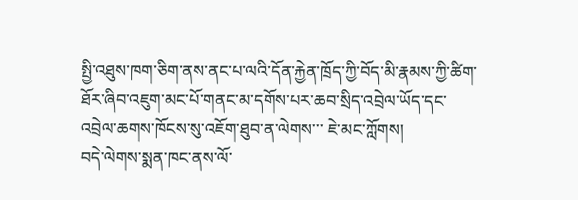སྤྱི་འཐུས་ཁག་ཅིག་ནས་ནང་པ་ལའི་དོན་རྐྱེན་ཁྲོད་ཀྱི་བོད་མི་རྣམས་ཀྱི་ཚིག་ཐོར་ཞིབ་འཇུག་མང་པོ་གནང་མ་དགོས་པར་ཆབ་སྲིད་འབྲེལ་ཡོད་དང་འབྲེལ་ཆགས་ཁོངས་སུ་འཇོག་ཐུབ་ན་ལེགས་་་ ཇེ་མང་ཀློགས།
བདེ་ལེགས་སྨན་ཁང་ནས་ལོ་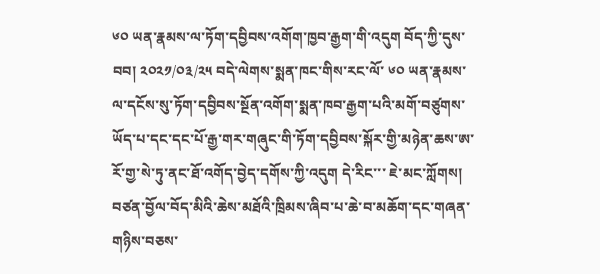༦༠ ཡན་རྣམས་ལ་ཏོག་དབྱིབས་འགོག་ཁྱབ་རྒྱག་གི་འདུག བོད་ཀྱི་དུས་བབ། ༢༠༢༡/༠༣/༢༥ བདེ་ལེགས་སྨན་ཁང་གིས་རང་ལོ་ ༦༠ ཡན་རྣམས་ལ་དངོས་སུ་ཏོག་དབྱིབས་སྔོན་འགོག་སྨན་ཁབ་རྒྱག་པའི་མགོ་བཙུགས་ཡོད་པ་དང་དང་པོ་རྒྱ་གར་གཞུང་གི་ཏོག་དབྱིབས་སྐོར་གྱི་མཉེན་ཆས་ཨ་རོ་གྱ་སེ་ཏུ་ནང་ཐོ་འགོད་བྱེད་དགོས་ཀྱི་འདུག དེ་རིང་་་ ཇེ་མང་ཀློགས།
བཙན་བྱོལ་བོད་མིའི་ཆེས་མཐོའི་ཁྲིམས་ཞིབ་པ་ཆེ་བ་མཆོག་དང་གཞན་གཉིས་བཅས་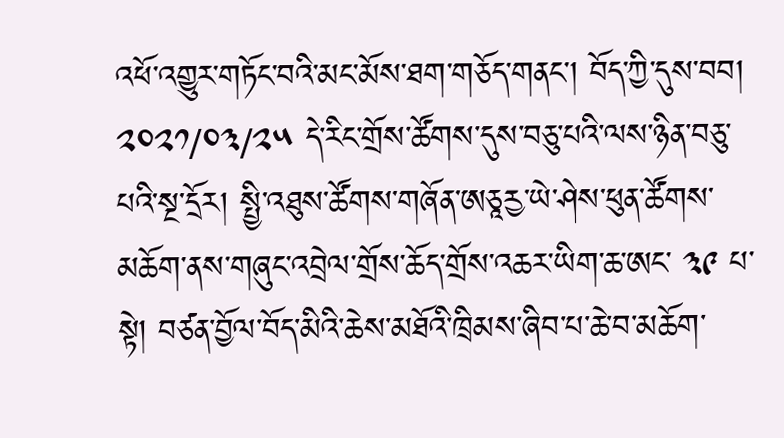འཕོ་འགྱུར་གཏོང་བའི་མང་མོས་ཐག་གཅོད་གནང་། བོད་ཀྱི་དུས་བབ། ༢༠༢༡/༠༣/༢༥ དེ་རིང་གྲོས་ཚོགས་དུས་བཅུ་པའི་ལས་ཉིན་བཅུ་པའི་སྔ་དྲོར། སྤྱི་འཐུས་ཚོགས་གཞོན་ཨཅཱརྱ་ཡེ་ཤེས་ཕུན་ཚོགས་མཆོག་ནས་གཞུང་འབྲེལ་གྲོས་ཆོད་གྲོས་འཆར་ཡིག་ཆ་ཨང་ ༣༩ པ་སྟེ། བཙན་བྱོལ་བོད་མིའི་ཆེས་མཐོའི་ཁྲིམས་ཞིབ་པ་ཆེ་བ་མཆོག་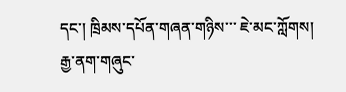དང་། ཁྲིམས་དཔོན་གཞན་གཉིས་་་ ཇེ་མང་ཀློགས།
རྒྱ་ནག་གཞུང་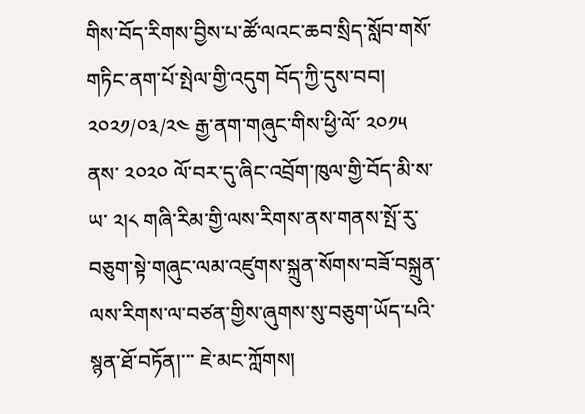གིས་བོད་རིགས་བྱིས་པ་ཚོ་ལའང་ཆབ་སྲིད་སློབ་གསོ་གཏིང་ནག་པོ་སྤེལ་གྱི་འདུག བོད་ཀྱི་དུས་བབ། ༢༠༢༡/༠༣/༢༤ རྒྱ་ནག་གཞུང་གིས་ཕྱི་ལོ་ ༢༠༡༥ ནས་ ༢༠༢༠ ལོ་བར་དུ་ཞིང་འབྲོག་ཁུལ་གྱི་བོད་མི་ས་ཡ་ ༢།༨ གཞི་རིམ་གྱི་ལས་རིགས་ནས་གནས་སྤོ་རུ་བཅུག་སྟེ་གཞུང་ལམ་འཛུགས་སྐྲུན་སོགས་བཟོ་བསྐྲུན་ལས་རིགས་ལ་བཙན་གྱིས་ཞུགས་སུ་བཅུག་ཡོད་པའི་སྙན་ཐོ་བཏོན།་་་ ཇེ་མང་ཀློགས།